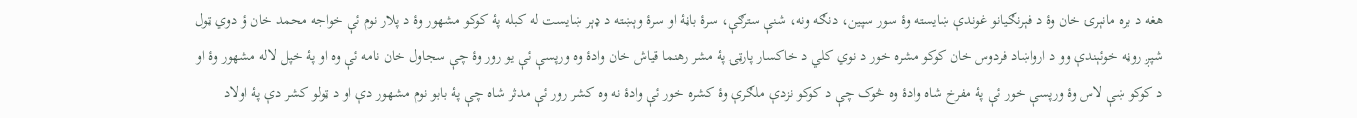هغه د بره مانېرۍ خان وۀ د فېرنګيانو غوندې ښايسته وۀ سور سپين، دنګه ونه، شنې سترګې، سرۀ باڼۀ او سرۀ وېښته د ډېر ښايست له کبله پۀ کوکو مشهور وۀ د پلار نوم ئې خواجه محمد خان ؤ دوي ټول شپږ روڼه خوئېندې وو د ارواښاد فردوس خان کوکو مشره خور د نوي کلي د خاکسار پارټۍ پۀ مشر رهنما قياش خان وادۀ وه ورپسې ئې يو رور وۀ چې سجاول خان نامه ئې وه او پۀ خپل لاله مشهور وۀ او د کوکو ښې لاس وۀ ورپسې خور ئې پۀ مفرخ شاه وادۀ وه څوک چې د کوکو نزدې ملګرې وۀ کشره خور ئې وادۀ نه وه کشر رور ئې مدثر شاه چې پۀ بابو نوم مشهور دې او د ټولو کشر دې پۀ اولاد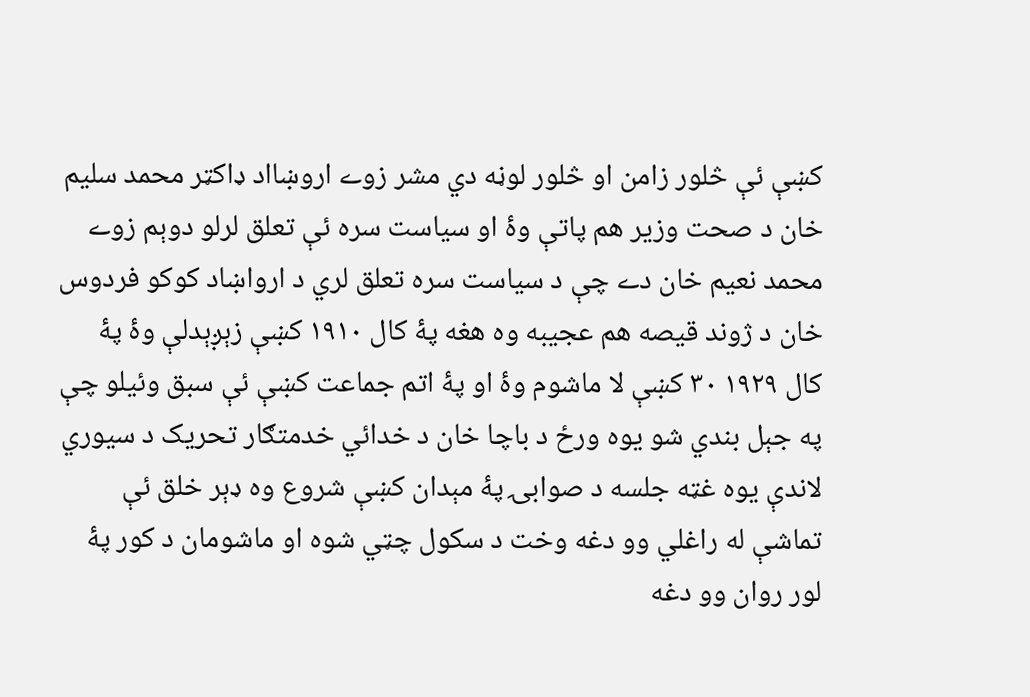کښې ئې څلور زامن او څلور لوڼه دي مشر زوے اروښااد ډاکټر محمد سليم خان د صحت وزير هم پاتې وۀ او سياست سره ئې تعلق لرلو دوېم زوے محمد نعيم خان دے چې د سياست سره تعلق لري د ارواښاد کوکو فردوس خان د ژوند قيصه هم عجيبه وه هغه پۀ کال ۱۹۱۰ کښې زېږېدلې وۀ پۀ کال ۱۹۲۹ ۳۰ کښې لا ماشوم وۀ او پۀ اتم جماعت کښې ئې سبق وئيلو چې په جېل بندي شو يوه ورځ د باچا خان د خدائي خدمتګار تحريک د سيوري لاندې يوه غټه جلسه د صوابۍ پۀ مېدان کښې شروع وه ډېر خلق ئې تماشې له راغلي وو دغه وخت د سکول چټي شوه او ماشومان د کور پۀ لور روان وو دغه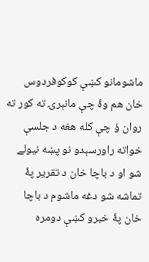ماشومانو کښې کوکوفردوس خان هم وۀ چې مانېرۍ ته کور ته روان ؤ چې کله هغه د جلسې خواته راورسېدو نو پښه نيولے شو او د باچا خان د تقرير پۀ تماشه شو دغه ماشوم د باچا خان پۀ خبرو کښې دومره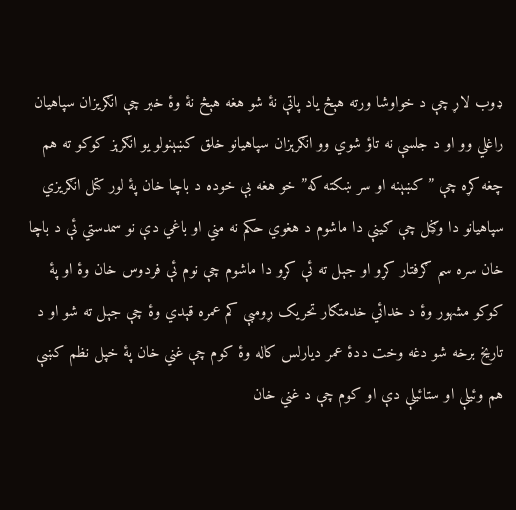ډوب لاړ چې د خواوشا ورته هېڅ ياد پاتې نۀ شو هغه هېڅ نۀ وۀ خبر چې انګريزان سپاهيان راغلي وو او د جلسې نه تاؤ شوي وو انګرېزان سپاهيانو خلق کښېنولو يو انګرېز کوکو ته هم چغه کړه چې ” کښېنه او سر ښکته که” خو هغه بې خوده د باچا خان پۀ لور کتل انګريزي سپاهيانو دا وګڼل چې ګينې دا ماشوم د هغوي حکم نه مني او باغي دې نو سمدستي ئې د باچا خان سره سم ګرفتار کړو او جېل ته ئې کړو دا ماشوم چې نوم ئې فردوس خان وۀ او پۀ کوکو مشهور وۀ د خدائي خدمتګار تحريک ړومبې کم عمره قېدي وۀ چې جېل ته شو او د تاريخ برخه شو دغه وخت ددۀ عمر ديارلس کاله وۀ کوم چې غني خان پۀ خپل نظم کښې هم وئيلې او ستائيلې دې او کوم چې د غني خان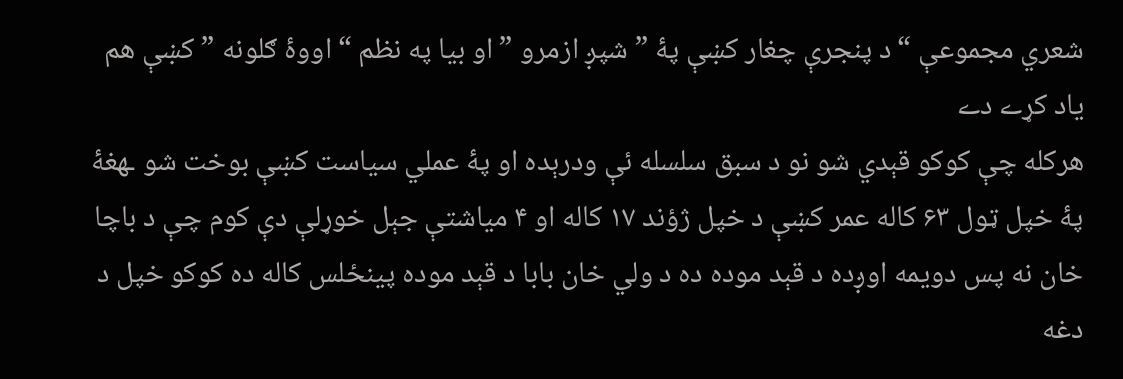شعري مجموعې “د پنجرې چغار کښې پۀ ” شپږ ازمرو ” او بيا په نظم “اووۀ ګلونه ” کښې هم ياد کړے دے
هرکله چې کوکو قېدي شو نو د سبق سلسله ئې ودرېده او پۀ عملي سياست کښې بوخت شو ـهغۀ پۀ خپل ټول ۶۳ کاله عمر کښې د خپل ژؤند ۱۷ کاله او ۴ مياشتې جېل خوړلې دې کوم چې د باچا خان نه پس دويمه اوږده د قېد موده ده د ولي خان بابا د قېد موده پينځلس کاله ده کوکو خپل د دغه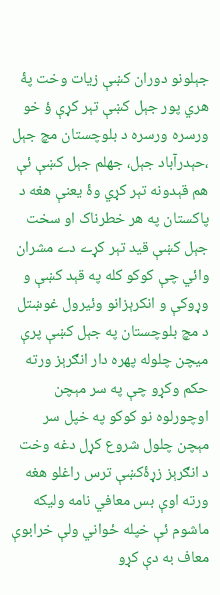جېلونو دوران کښې زيات وخت پۀ هري پور جېل کښې تېر کړې ؤ خو ورسره ورسره د بلوچستان مچ جېل ،حېدرآباد جېل، جهلم جېل کښې ئې هم قېدونه تېر کړي وۀ يعنې هغه د پاکستان په هر خطرناک او سخت جېل کښې قيد تېر کړے دے مشران وائي چې کوکو کله په قېد کښې و وړوکې و انکرېزانو وئيرول غوښتل د مچ بلوچستان په جېل کښې پرې ميچن چلوله پهره دار انګرېز ورته حکم وکړو چې په سر مېچن اوچورلوه نو کوکو په خپل سر مېچن چلول شروع کړل دغه وخت د انګرېز زړۀکښې ترس راغلو هغه ورته اوې بس معافي نامه وليکه ماشوم ئې خپله ځواني ولې خرابوې معاف به دې کړو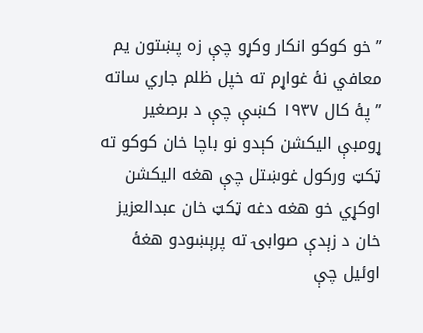” خو کوکو انکار وکړو چې زه پښتون يم معافي نۀ غواړم ته خپل ظلم جاري ساته ” پۀ کال ۱۹۳۷ کښې چې د برصغير ړومبې اليکشن کېدو نو باچا خان کوکو ته ټکټ ورکول غوښتل چې هغه اليکشن اوکړي خو هغه دغه ټکټ خان عبدالعزيز خان د زېدې صوابۍ ته پرېښودو هغۀ اوئيل چې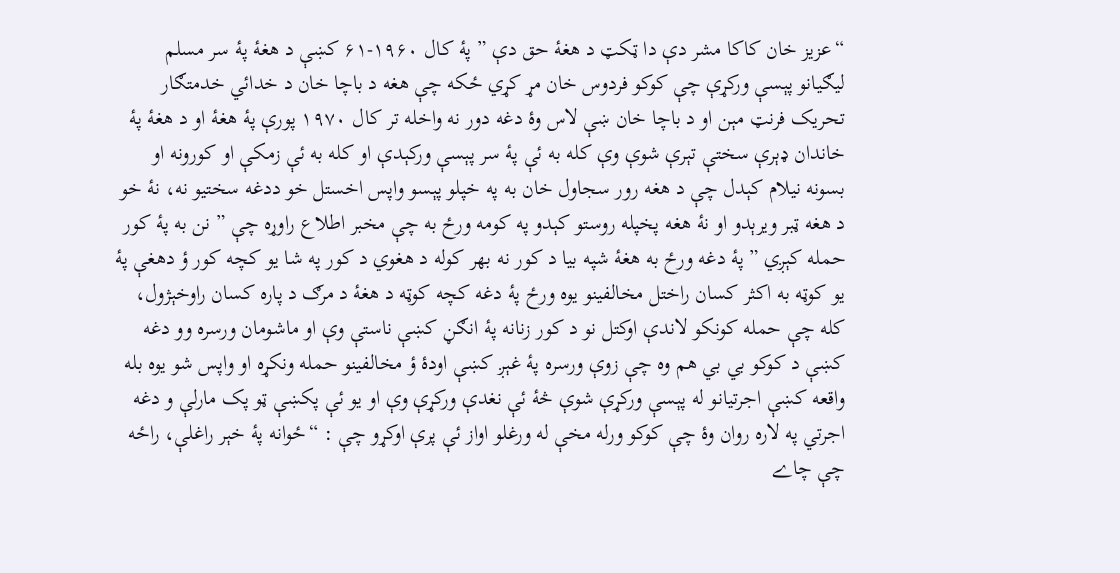“عزيز خان کاکا مشر دې دا ټکټ د هغۀ حق دې ” پۀ کال ۱۹۶۰-۶۱ کښې د هغۀ پۀ سر مسلم ليګيانو پېسې ورکړې چې کوکو فردوس خان مړ کړي ځکه چې هغه د باچا خان د خدائي خدمتګار تحريک فرنټ مېن او د باچا خان ښې لاس وۀ دغه دور نه واخله تر کال ۱۹۷۰ پورې پۀ هغۀ او د هغۀ پۀ خاندان ډېرې سختې تېرې شوې وې کله به ئې پۀ سر پېسې ورکېدې او کله به ئې زمکې او کورونه او بسونه نيلام کېدل چې د هغه رور سجاول خان به په خپلو پېسو واپس اخستل خو ددغه سختيو نه، نۀ خو د هغه ټبر ويرېدو او نۀ هغه پخپله روستو کېدو په کومه ورځ به چې مخبر اطلاع راوړه چې ” نن به پۀ کور حمله کېږي ” پۀ دغه ورځ به هغۀ شپه بيا د کور نه بهر کوله د هغوي د کور په شا يو کچه کور ؤ دهغې پۀ يو کوټه به اکثر کسان راختل مخالفينو يوه ورځ پۀ دغه کچه کوټه د هغۀ د مرګ د پاره کسان راوخېژول، کله چې حمله کونکو لاندې اوکتل نو د کور زنانه پۀ انګڼ کښې ناستې وې او ماشومان ورسره وو دغه کښې د کوکو بي بي هم وه چې زوې ورسره پۀ غېږ کښې اودۀ ؤ مخالفينو حمله ونکړه او واپس شو يوه بله واقعه کښې اجرتيانو له پېسې ورکړې شوې څۀ ئې نغدې ورکړې وې او يو ئې پکښې ټو پک مارلې و دغه اجرتي په لاره روان وۀ چې کوکو ورله مخې له ورغلو اواز ئې پرې اوکړو چې : “ځوانه پۀ خېر راغلې، راځه چې چاے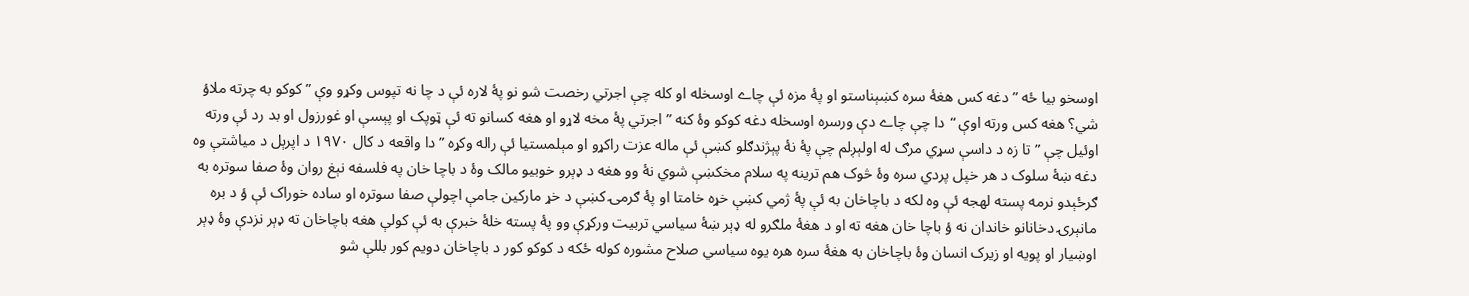اوسخو بيا ځه ” دغه کس هغۀ سره کښېناستو او پۀ مزه ئې چاے اوسخله او کله چې اجرتي رخصت شو نو پۀ لاره ئې د چا نه تپوس وکړو وې ” کوکو به چرته ملاؤ شي؟ هغه کس ورته اوې “دا چې چاے دې ورسره اوسخله دغه کوکو وۀ کنه ” اجرتي پۀ مخه لاړو او هغه کسانو ته ئې ټوپک او پېسې او غورزول او بد رد ئې ورته اوئيل چې ” تا زه د داسې سړي مرګ له اولېږلم چې پۀ نۀ پېژندګلو کښې ئې ماله عزت راکړو او مېلمستيا ئې راله وکړه ” دا واقعه د کال ۱۹۷۰ د اپرېل د مياشتې وه دغه ښۀ سلوک د هر خپل پردي سره وۀ څوک هم ترينه په سلام مخکښې شوي نۀ وو هغه د ډېرو خوبيو مالک وۀ د باچا خان په فلسفه نېغ روان وۀ صفا سوتره به ګرځېدو نرمه پسته لهجه ئې وه لکه د باچاخان به ئې پۀ ژمي کښې خړه خامتا او پۀ ګرمۍ کښې د خړ مارکين جامې اچولې صفا سوتره او ساده خوراک ئې ؤ د بره مانېرۍ دخانانو خاندان نه ؤ باچا خان هغه ته او د هغۀ ملګرو له ډېر ښۀ سياسي تربيت ورکړې وو پۀ پسته خلۀ خبرې به ئې کولې هغه باچاخان ته ډېر نزدې وۀ ډېر اوښيار او پويه او زيرک انسان وۀ باچاخان به هغۀ سره هره يوه سياسي صلاح مشوره کوله ځکه د کوکو کور د باچاخان دويم کور بللې شو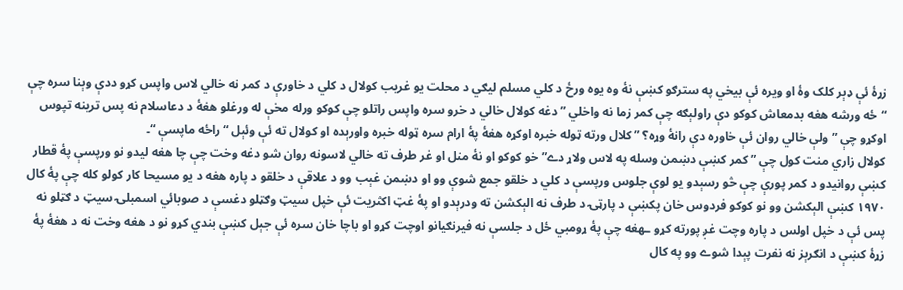زړۀ ئې ډېر کلک وۀ او ويره ئې بيخي په سترګو کښې نۀ وه يوه ورځ د کلي مسلم ليګي د محلت يو غريب کولال د کلي د خاورې د کمر نه خالي لاس واپس کړو ددې وېنا سره چې “ځه ورشه هغه بدمعاش کوکو دې راولېګه چې کمر زما نه واخلي ” دغه کولال خالي د خرو سره واپس راتلو چې کوکو ورله مخې له ورغلو هغۀ د دعاسلام نه پس ترينه تپوس اوکړو چې ” ولې خالي روان ئې خاوره دې رانۀ وړه؟ ” کلال ورته ټوله خبره اوکړه هغۀ پۀ ارام سره ټوله خبره واورېده او کولال ته ئې وئېل “راځه ماپسې “۔
کولال زاري منت کول چې ” کمر کښې دښمن وسله په لاس ولاړ دے” خو کوکو او نۀ منل او غر طرف ته خالي لاسونه روان شو دغه وخت چې چا هغه ليدو نو ورپسې پۀ قطار کښې روانيدو د کمر پورې چې څو رسېدو يو لوې جلوس ورپسې د کلي د خلقو جمع شوې وو او دښمن غېب وو د علاقې د خلقو د پاره هغه د يو مسيحا کار کولو کله چې پۀ کال ۱۹۷۰ کښې الېکشن وو نو کوکو فردوس خان پکښې د پارټۍ د طرف نه الېکشن ته ودرېدو او پۀ غټ اکثريت ئې خپل سيټ وګټلو دغسې د صوبائي اسمبلۍ سيټ د ګټلو نه پس ئې د خپل اولس د پاره وچت غږ پورته کړو ـهغه چې پۀ ړومبي ځل د جلسې نه فيرنګيانو اوچت کړو او باچا خان سره ئې جېل کښې بندي کړو نو د هغه وخت نه د هغۀ پۀ زړۀ کښې د انګرېز نه نفرت پېدا شوے وو په کال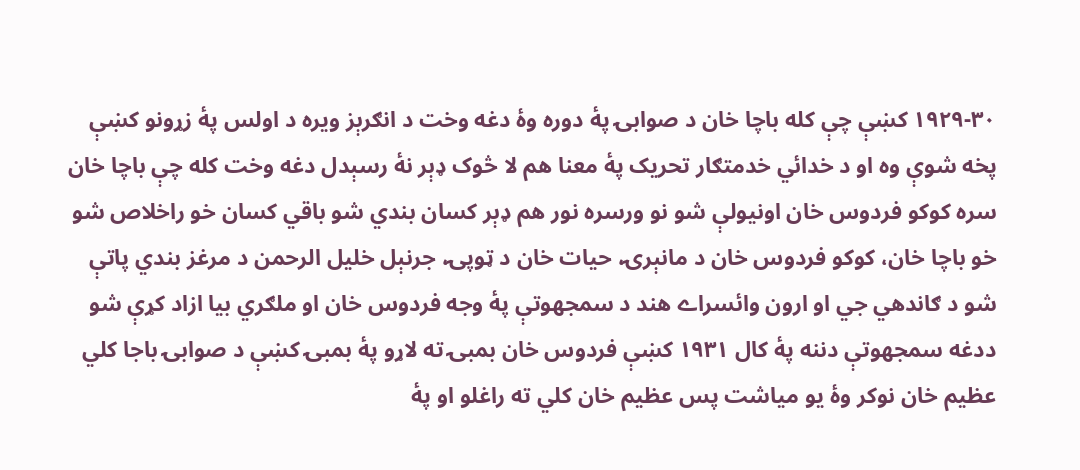۱۹۲۹-۳۰ کښې چې کله باچا خان د صوابۍ پۀ دوره وۀ دغه وخت د انګرېز ويره د اولس پۀ زړونو کښې پخه شوې وه او د خدائي خدمتګار تحريک پۀ معنا هم لا څوک ډېر نۀ رسېدل دغه وخت کله چې باچا خان سره کوکو فردوس خان اونيولې شو نو ورسره نور هم ډېر کسان بندي شو باقي کسان خو راخلاص شو خو باچا خان، کوکو فردوس خان د مانېرۍ، حيات خان د ټوپۍ، جرنېل خليل الرحمن د مرغز بندي پاتې شو د ګاندهي جي او ارون وائسراے هند د سمجهوتې پۀ وجه فردوس خان او ملګري بيا ازاد کړې شو ددغه سمجهوتې دننه پۀ کال ۱۹۳۱ کښې فردوس خان بمبۍ ته لاړو پۀ بمبۍ کښې د صوابۍ باجا کلي عظيم خان نوکر وۀ يو مياشت پس عظيم خان کلي ته راغلو او پۀ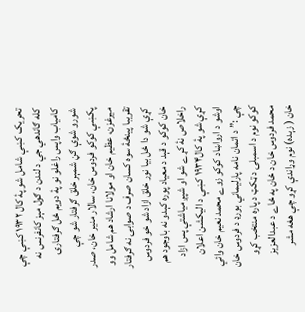تحريک کښې شامل شو پۀ کال ۱۹۳۲ کښې چې کله ګاندهي جي د لندن د ګول مېز کانفرنس نه کامياب واپس راغلو نو پۀ دويم ځل ګرفتارۍ شورو شوې ګڼ شمېر خلق ګرفتار شو چې پکښې کوکو فردوس خان، سالار منير خان، صدر ميرغزن، عظيم خان او مولانا ارشاد هم شامل وو تقريبا پينځۀ سوه کسان صرف د صوابۍ نه ګرفتار کړې شو دا ځل بيا نور خلق ازاد شو خو فردوس خان کوکو د قېد د معياد پوره کېدو نه باوجود هم راخلاص نۀ کړے شو او شپږ مياشتې پس ازاد کړې شو پۀ کال۱۹۳۴ کښې د اليکشن اعلان اوشو د ارواښاد کوکو زوے محمد نعيم خان وائي چې :” د اتمان نامه پارليماني بورډ د فردوس خان کوکو نوم د اسمبلۍ د ټکټ د پاره منتخب کړو محمد فردوس خان د ځان په ځاے د عبدالعزيز خان ( زېده) نوم وړاندې کړو چې هغه مشر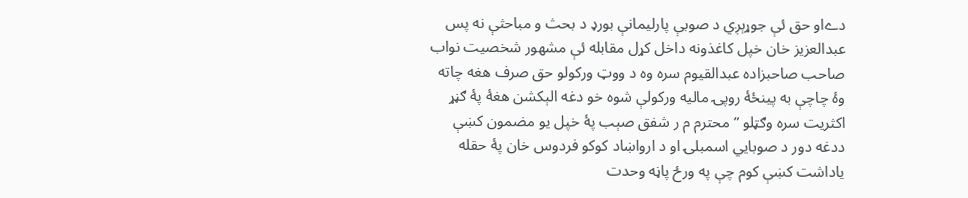دےاو حق ئې جوړېږي د صوبې پارليمانې بورډ د بحث و مباحثې نه پس عبدالعزيز خان خپل کاغذونه داخل کړل مقابله ئې مشهور شخصيت نواب صاحب صاحبزاده عبدالقيوم سره وه د ووټ ورکولو حق صرف هغه چاته وۀ چاچې به پينځۀ روپۍ ماليه ورکولې شوه خو دغه الېکشن هغۀ پۀ ګڼړ اکثريت سره وګټلو ” محترم م ر شفق صېب پۀ خپل يو مضمون کښې ددغه دور د صوبايي اسمبلۍ او د ارواښاد کوکو فردوس خان پۀ حقله ياداشت کښې کوم چې په ورځ پاڼه وحدت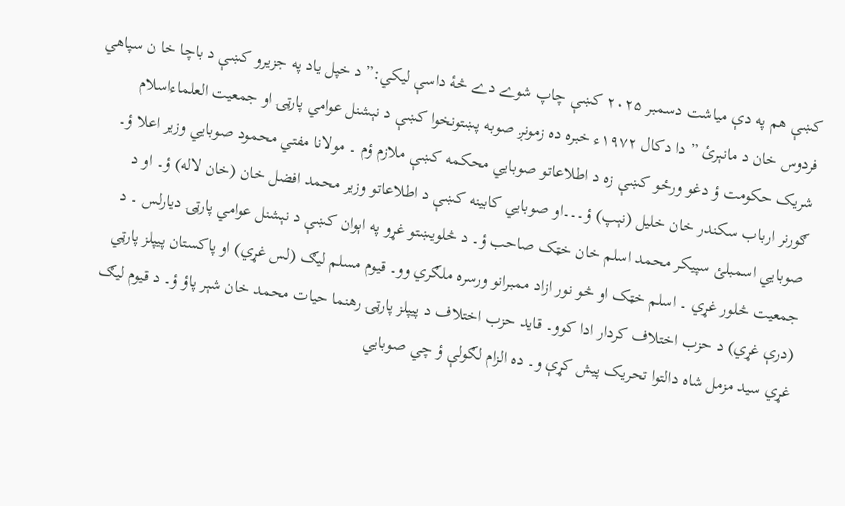کښې هم په دې مياشت دسمبر ۲۰۲۵ کښې چاپ شوے دے څۀ داسې ليکي:” د خپل ياد په جزيرو کښې د باچا خا ن سپاهي فردوس خان د مانېرئ ” دا دکال ۱۹۷۲ء خبره ده زمونږ صوبه پښتونخوا کښې د نېشنل عوامي پارټۍ او جمعيت العلماءاسلام شريک حکومت ؤ دغو ورځو کښې زه د اطلاعاتو صوبايي محکمه کښې ملازم ؤم ۔ مولانا مفتي محمود صوبايي وزير اعلا ؤ۔ ګورنر ارباب سکندر خان خليل (نېپ) ؤ۔۔۔او صوبايي کابينه کښې د اطلاعاتو وزير محمد افضل خان (خان لاله) ؤ۔ او د صوبايي اسمبلئ سپيکر محمد اسلم خان خټک صاحب ؤ۔ د څلويښتو غړو په اېوان کښې د نېشنل عوامي پارټۍ ديارلس ۔ د جمعيت څلور غړي ۔ اسلم خټک او څو نور ازاد ممبرانو ورسره ملګري وو۔ قيوم مسلم ليګ (لس غړي) او پاکستان پيپلز پارټي (درې غړي) د حزب اختلاف کردار ادا کوو۔ قايد حزب اختلاف د پيپلز پارټۍ رهنما حيات محمد خان شېر پاؤ ؤ۔ د قيوم ليګ غړي سيد مزمل شاه دالتوا تحريک پيش کړې و۔ ده الزام لګولې ؤ چي صوبايي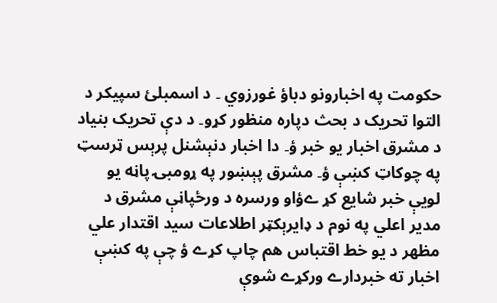حکومت په اخبارونو دباؤ غورزوي ۔ د اسمبلئ سپيکر د التوا تحريک د بحث دپاره منظور کړو۔ د دې تحريک بنياد د مشرق اخبار يو خبر ؤ۔ دا اخبار دنېشنل پرېس ټرسټ په چوکاټ کښې ؤ۔ مشرق پېښور په ړومبۍ پاڼه يو لويې خبر شايع کړ ےؤاو ورسرہ د ورځپاڼې مشرق د مدير اعلي په نوم د ډايرېکټر اطلاعات سيد اقتدار علي مظهر د يو خط اقتباس هم چاپ کړے ؤ چې په کښې اخبار ته خبردارے ورکړے شوې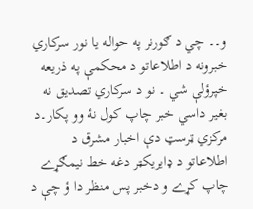و۔۔ چي د ګورنر په حواله يا نور سرکاري خبرونه د اطلاعاتو د محکمې په ذريعه خپرؤلې شي ۔ نو د سرکاري تصديق نه بغير داسي خبر چاپ کول نۀ وو پکار۔د مرکزي ټرسټ دې اخبار مشرق د اطلاعاتو د ډايريکټر دغه خط نيمګړے چاپ کړے و دخبر پس منظر دا ؤ چې د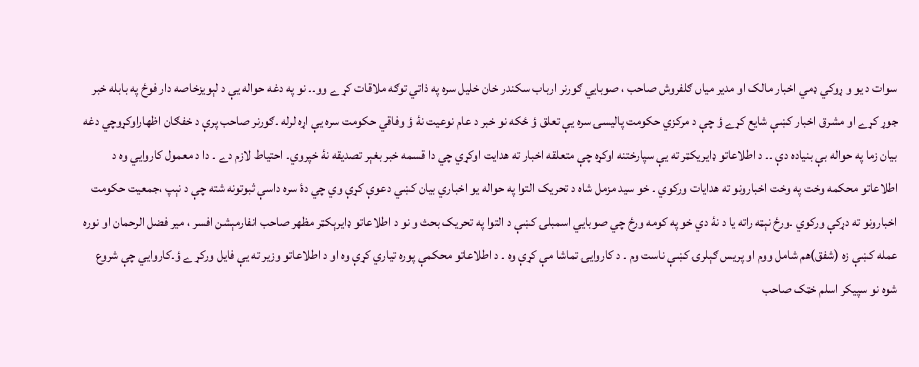سوات د يو و ړوکي ډمي اخبار مالک او مدير مياں ګلفروش صاحب ، صوبايي ګورنر ارباب سکندر خان خليل سره په ذاتي توګه ملاقات کړ ے وو۔۔ نو په دغه حواله يې د لېويزخاصه دار فوځ په بابله خبر جوړ کړے او مشرق اخبار کښې شايع کړے ؤ چې د مرکزي حکومت پاليسۍ سره يې تعلق ؤ ځکه نو خبر د عام نوعيت نۀ ؤ وفاقي حکومت سره يې اړه لرله ۔ګورنر صاحب پرې د خفګان اظهاراوکړوچي دغه بيان زما په حواله بې بنياده دې ۔۔ د اطلاعاتو ډايريکټر ته يې سپارختنه اوکړه چې متعلقه اخبار ته هدايت اوکړي چي دا قسمه خبر بغېر تصديقه نۀ خپروي۔ احتياط لازم دے ۔ دا د معمول کاروايي وه د اطلاعاتو محکمه وخت په وخت اخبارونو ته هدايات ورکوي ۔ خو سيد مزمل شاه د تحريک التوا په حواله يو اخباري بيان کښي دعوې کړې وي چي دۀ سره داسې ثبوتونه شته چې د نېپ ،جمعيت حکومت اخبارونو ته دړکې ورکوي ۔ورځ نېټه راته يا د نۀ دي خو په کومه ورځ چي صوبايي اسمبلۍ کښې د التوا په تحريک بحث و نو د اطلاعاتو ډايرېکټر مظهر صاحب انفارمېشن افسر ، مير فضل الرحمان او نوره عمله کښې زه (شفق)هم شامل ووم او پريس ګېلرۍ کښې ناست وم ۔ د کاروايۍ تماشا مې کړې وه ۔ د اطلاعاتو محکمې پوره تياري کړې وه او د اطلاعاتو وزير ته يې فايل ورکړ ے ؤ۔کاروايي چې شروع شوه نو سپيکر اسلم خټک صاحب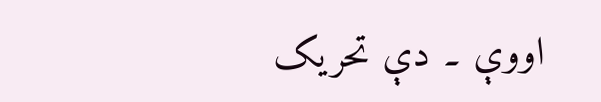اووې ۔ دې تحريک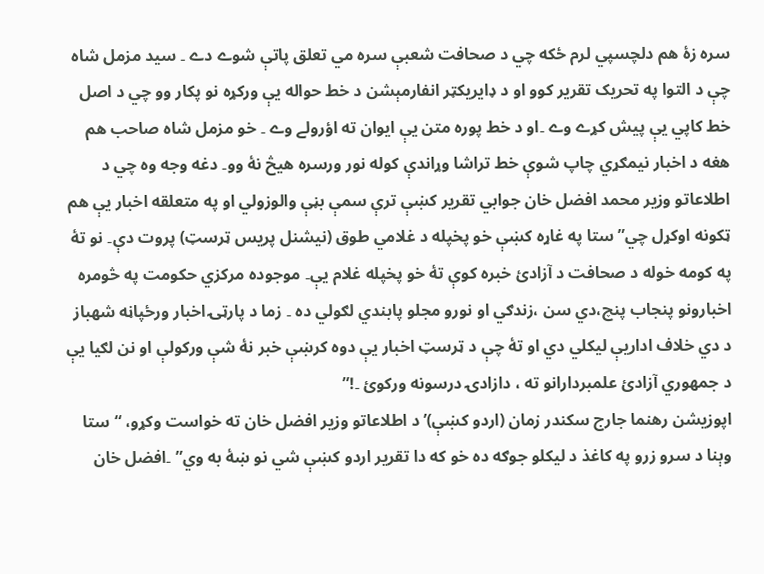سرہ زۀ ھم دلچسپي لرم ځکه چي د صحافت شعبې سره مي تعلق پاتې شوے دے ۔ سيد مزمل شاه چې د التوا په تحريک تقرير کوو او د ډايريکټر انفارمېشن د خط حواله يې ورکړه نو پکار وو چي د اصل خط کاپي يې پيش کړے وے ۔او د خط پوره متن يې ايوان ته اؤرولے وے ۔ خو مزمل شاه صاحب هم هغه د اخبار نيمګړي چاپ شوې خط تراشا وړاندې کوله نور ورسره هيڅ نۀ وو۔ دغه وجه وه چي د اطلاعاتو وزير محمد افضل خان جوابي تقرير کښې ترې سمې بڼې والوزولي او په متعلقه اخبار يې هم ټکونه اوکړل چي” ستا په غاړه کښې خو پخپله د غلامي طوق (نيشنل پريس ټرسټ) پروت دې۔ نو تۀ په کومه خوله د صحافت د آزادئ خبره کوې تۀ خو پخپله غلام يې۔ موجوده مرکزي حکومت په څومره اخبارونو پنجاب پنچ،دي سن ،زندګي او نورو مجلو پابندي لګولي ده ۔ زما د پارټۍ اخبار ورځپاڼه شهباز د دي خلاف اداريې ليکلي دي او تۀ چې د ټرسټ اخبار يې دوه کرښې خبر نۀ شې ورکولې او نن لګيا يې د جمهوري آزادئ علمبردارانو ته ، دازادۍ درسونه ورکوئ ۔!”
اپوزيشن رهنما جارج سکندر زمان (اردو کښې)’ د اطلاعاتو وزير افضل خان ته خواست وکړو، “ستا وېنا د سرو زرو په کاغذ د ليکلو جوګه ده خو که دا تقرير اردو کښې شي نو ښۀ به وي” ۔افضل خان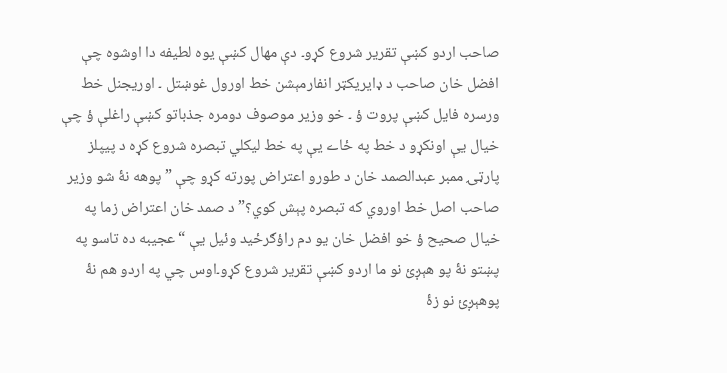صاحب اردو کښې تقرير شروع کړو۔ دې مهال کښې يوه لطيفه دا اوشوه چې افضل خان صاحب د ډايريکټر انفارمېشن خط اورول غوښتل ۔ اوريجنل خط ورسره فايل کښې پروت ؤ ۔ خو وزير موصوف دومره جذباتو کښې راغلې ؤ چې خيال يې اونکړو د خط په ځاے يې په خط ليکلي تبصره شروع کړه د پيپلز پارټۍ ممبر عبدالصمد خان د طورو اعتراض پورته کړو چې ” پوهه نۀ شو وزير صاحب اصل خط اوروي که تبصره پېش کوي؟” د صمد خان اعتراض زما په خيال صحيح ؤ خو افضل خان يو دم راؤګرځيد وئيل يې “عجيبه ده تاسو په پښتو نۀ پو هېږئ نو ما اردو کښې تقرير شروع کړو۔اوس چي په اردو هم نۀ پوهېږئ نو زۀ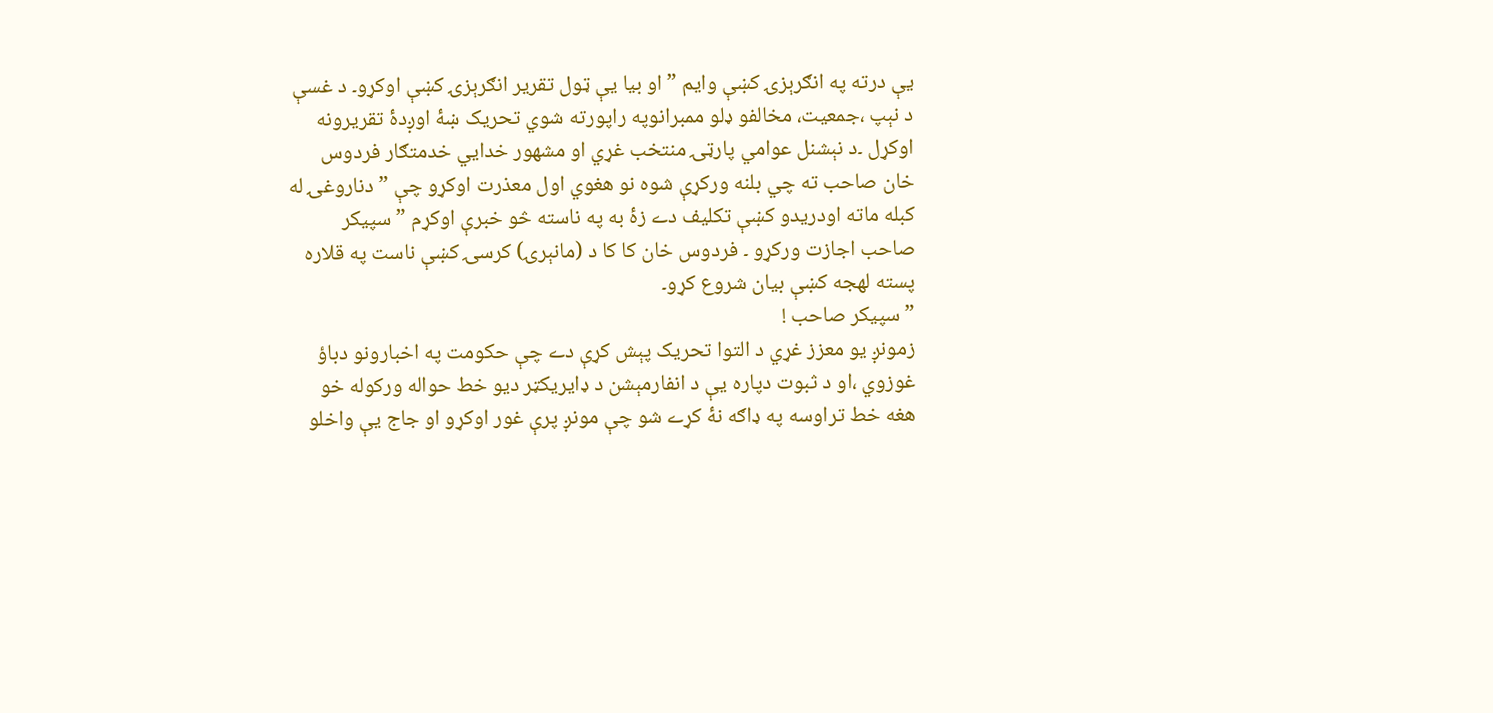يې درته په انګرېزۍ کښې وايم ” او بيا يې ټول تقرير انګرېزۍ کښې اوکړو۔ د غسې د نېپ ،جمعيت، مخالفو ډلو ممبرانوپه راپورته شوي تحريک ښۀ اوږدۀ تقريرونه اوکړل ۔د نېشنل عوامي پارټۍ منتخب غړي او مشهور خدايي خدمتګار فردوس خان صاحب ته چي بلنه ورکړې شوه نو هغوي اول معذرت اوکړو چې ” دناروغۍ له کبله ماته اودريدو کښې تکليف دے زۀ به په ناسته څو خبرې اوکړم ” سپيکر صاحب اجازت ورکړو ۔ فردوس خان کا کا د (مانېرۍ) کرسۍ کښې ناست په قلاره پسته لهجه کښې بيان شروع کړو۔
” سپيکر صاحب !
زمونږ يو معزز غړي د التوا تحريک پېش کړې دے چې حکومت په اخبارونو دباؤ غوزوي ،او د ثبوت دپاره يې د انفارمېشن د ډايريکټر ديو خط حواله ورکوله خو هغه خط تراوسه په ډاګه نۀ کړے شو چې مونږ پرې غور اوکړو او جاج يې واخلو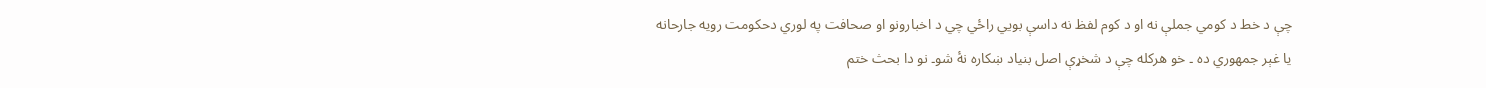چې د خط د کومي جملې نه او د کوم لفظ نه داسې بويي راځي چي د اخبارونو او صحافت په لوري دحکومت رويه جارحانه يا غېر جمهوري ده ۔ خو هرکله چې د شخړې اصل بنياد ښکاره نۀ شو۔ نو دا بحث ختم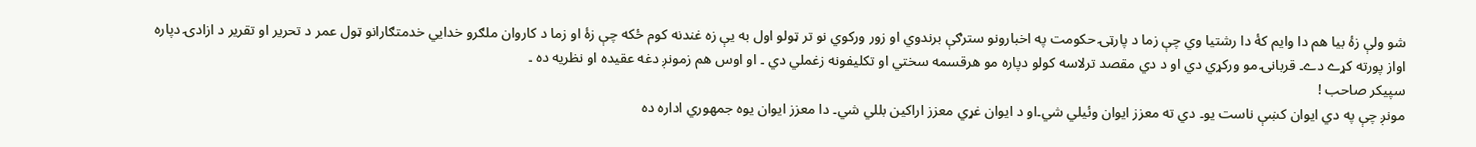شو ولې زۀ بيا هم دا وايم کۀ دا رشتيا وي چې زما د پارټۍ حکومت په اخبارونو سترګې برندوي او زور ورکوي نو تر ټولو اول به يې زه غندنه کوم ځکه چې زۀ او زما د کاروان ملګرو خدايي خدمتګارانو ټول عمر د تحرير او تقرير د ازادۍ دپاره اواز پورته کړے دے۔ قربانۍ مو ورکړي دي او د دي مقصد ترلاسه کولو دپاره مو هرقسمه سختي او تکليفونه زغملي دي ۔ او اوس هم زمونږ دغه عقيده او نظريه ده ۔
سپيکر صاحب !
مونږ چې په دي ايوان کښې ناست يو۔ دي ته معزز ايوان وئيلي شي۔او د ايوان غړي معزز اراکين بللي شي۔ دا معزز ايوان يوه جمهوري اداره ده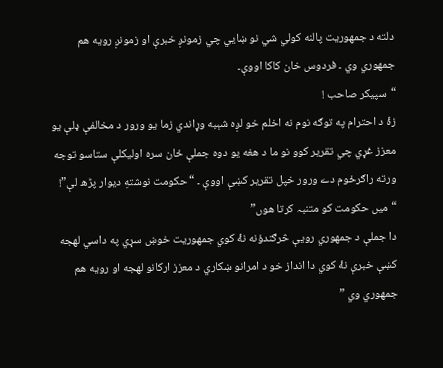دلته د جمهوريت پالنه کولي شي نو ښايي چي زمونږ خبرې او زمونږ رويه هم جمهوري وي ۔ فردوس خان کاکا اووې۔
“سپيکر صاحب !
زۀ د احترام په توګه نوم نه اخلم خو لږه شېبه وړاندي زما يو ورور د مخالفې ډلې يو معزز غړي چي تقرير کوو نو ما د هغه يو دوه جملې ځان سره اوليکلې ستاسو توجه ورته راګرځوم دے ورور خپل تقرير کښې اووې ۔ “حکومت نوشتهِ ديوار پڑھ لې”!
“ميں حکومت کو متنبہ کرتا ھوں”
دا جملې د جمهوري رويې څرګندؤنه نۀ کوي جمهوريت خوښ سړي په داسي لهجه کښې خبرې نۀ کوي دا انداز خو د امرانو ښکاري د معزز ارکانو لهجه او رويه هم جمهوري وي ”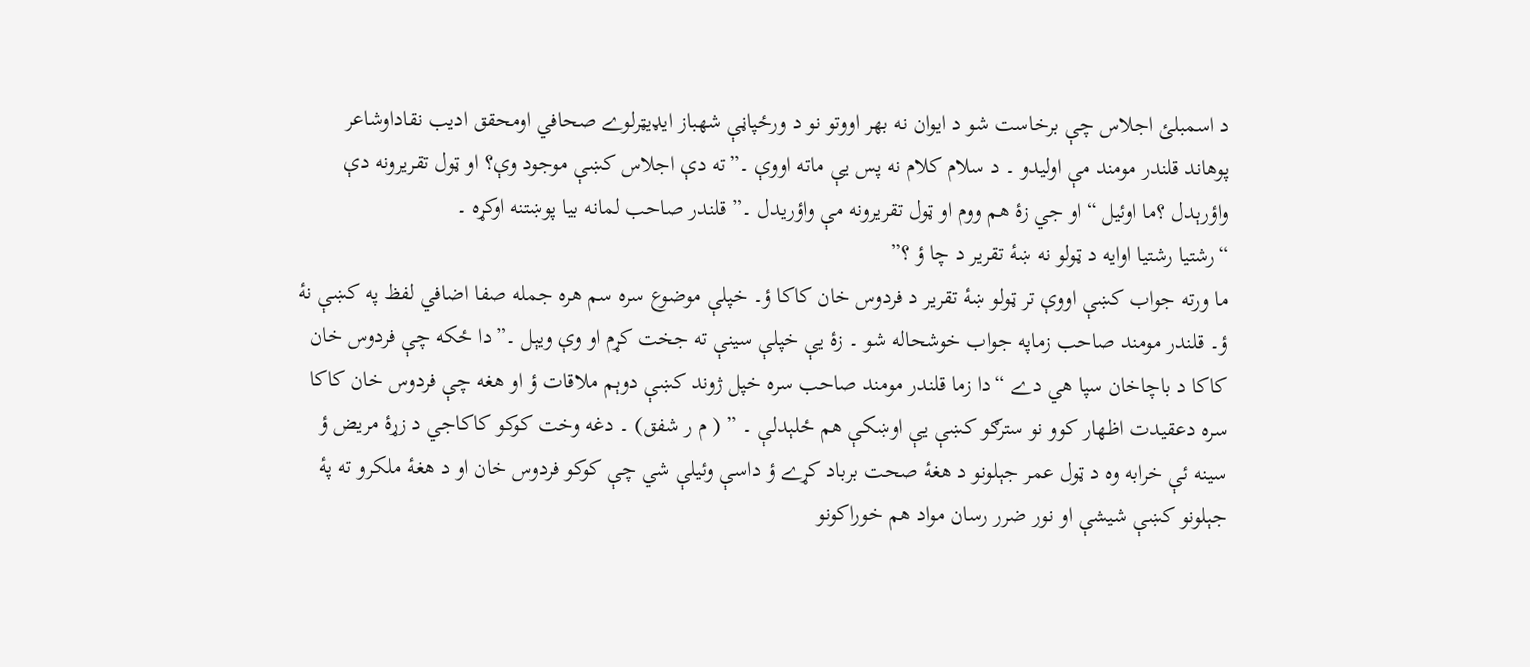د اسمبلئ اجلاس چې برخاست شو د ايوان نه بهر اووتو نو د ورځپاڼې شهباز ايډيټرلوے صحافي اومحقق اديب نقاداوشاعر پوهاند قلندر مومند مې اوليدو ۔ د سلام کلام نه پس يې ماته اووې ۔”ته دې اجلاس کښې موجود وې؟ او ټول تقريرونه دې واؤرېدل ؟ما اوئيل “او جي زۀ هم ووم او ټول تقريرونه مې واؤريدل ۔” قلندر صاحب لمانه بيا پوښتنه اوکړه ۔
“رشتيا رشتيا اوايه د ټولو نه ښۀ تقرير د چا ؤ ؟”
ما ورته جواب کښې اووې تر ټولو ښۀ تقرير د فردوس خان کاکا ؤ۔ خپلې موضوع سره سم هره جمله صفا اضافي لفظ په کښې نۀ ؤ۔ قلندر مومند صاحب زماپه جواب خوشحاله شو ۔ زۀ يې خپلې سينې ته جخت کړم او وې ويېل ۔”دا ځکه چې فردوس خان کاکا د باچاخان سپا هي دے “دا زما قلندر مومند صاحب سره خپل ژوند کښې دوېم ملاقات ؤ او هغه چې فردوس خان کاکا سره دعقيدت اظهار کوو نو سترګو کښې يې اوښکې هم ځلېدلې ۔ ” ( م ر شفق) ۔ دغه وخت کوکو کاکاجي د زړۀ مريض ؤ سينه ئې خرابه وه د ټول عمر جېلونو د هغۀ صحت برباد کړے ؤ داسې وئيلې شي چې کوکو فردوس خان او د هغۀ ملکرو ته پۀ جېلونو کښې شيشې او نور ضرر رسان مواد هم خوراکونو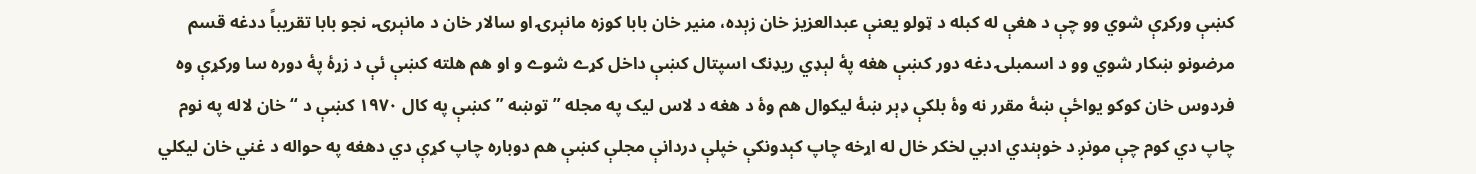کښې ورکړې شوي وو چې د هغې له کبله د ټولو يعنې عبدالعزيز خان زېده، منير خان بابا کوزه مانېرۍ او سالار خان د مانېرۍ، نجو بابا تقريباً ددغه قسم مرضونو ښکار شوي وو د اسمبلۍ دغه دور کښې هغه پۀ لېډي ريډنګ اسپتال کښې داخل کړے شوے و او هم هلته کښې ئې د زړۀ پۀ دوره سا ورکړې وه فردوس خان کوکو يواځې ښۀ مقرر نه وۀ بلکې ډېر ښۀ ليکوال هم وۀ د هغه د لاس ليک په مجله ” توښه ” کښې په کال ۱۹۷۰ کښې د “خان لاله په نوم چاپ دي کوم چې مونږ د خوېندي ادبي لخکر خال له اړخه چاپ کېدونکې خپلې دردانې مجلې کښې هم دوباره چاپ کړې دي دهغه په حواله د غني خان ليکلي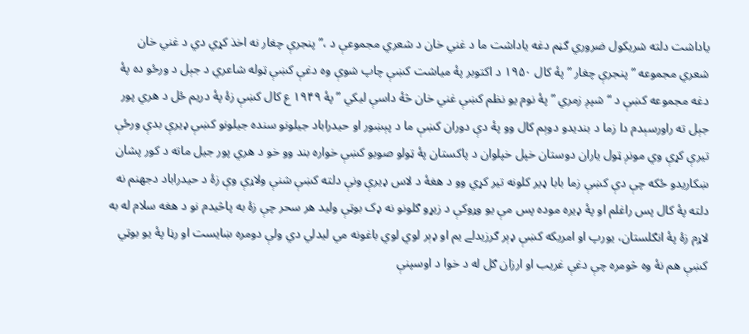ياداشت دلته شريکول ضروري ګڼم دغه ياداشت ما د غني خان د شعري مجموعې د ،” پنجرې چغار نه اخذ کړي دي د غني خان شعري مجموعه ” پنجرې چغار ” پۀ کال ۱۹۵۰ د اکتوبر پۀ مياشت کښې چاپ شوې وه دغې کښې ټوله شاعري د جېل د ورځو ده پۀ دغه مجموعه کښې د “شپږ زمري ” پۀ نوم يو نظم کښې غني خان څۀ داسې ليکي ” پۀ ۱۹۴۹ ع کال کښې زۀ پۀ دريم ځل د هري پور جېل ته راورسېدم دا زما د بنديدو دوېم کال وو پۀ دې دوران کښې ما د پېښور او حيدراباد جيلونو سنده جيلونو کښې ډيرې بدې ورځې تيرې کړې وي مونږ ټول ياران دوستان خپل خپلوان د پاکستان پۀ ټولو صوبو کښې خواره بند وو خو د هري پور جيل ماته د کور پشان ښکاريدو ځکه چې دې کښې زما بابا ډير کلونه تير کړي وو د هغۀ د لاس ډيرې ونې دلته کښې شنې ولاړې وې زۀ د حيدراباد دجهنم نه دلته پۀ کال پس راغلم او پۀ ډيره موده پس مې يو وړوکې د زيړو ګلونو نه ډک بوټې وليد هر سحر چې زۀ به پاڅيدم نو د هغه سلام له به لاړم زۀ پۀ انګلستان، يورپ او امريکه کښې ډېر ګرزيدلے يم او ډېر لوي لوي باغونه مي ليدلي دي ولې دومره ښايست او رڼا پۀ يو بوټي کښې هم نۀ وه څومره چې دغې غريب او ارزان ګل له د خوا د اوسپنې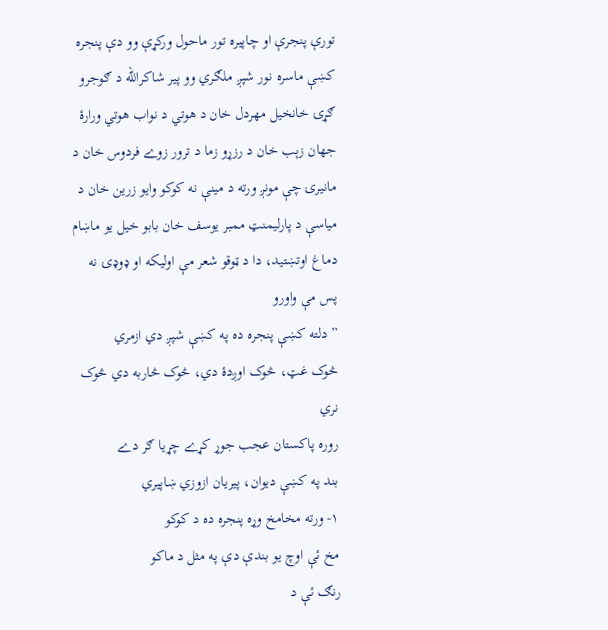تورې پنجرې او چاپيره تور ماحول ورکړې وو دې پنجره کښې ماسره نور شپږ ملګري وو پير شاکرالله د ګوجرو ګړۍ خانخيل مهردل خان د هوتي د نواب هوتي ورارۀ جهان زېب خان د رزړو زما د ترور زوے فردوس خان د مانيرۍ چې مونږ ورته د مينې نه کوکو وايو زرين خان د مياسې د پارليمنټ ممبر يوسف خان بابو خيل يو ماښام دماغ اوتښتيد، دا د ټوقو شعر مې اوليکه او ډوډۍ نه پس مې واورو
” دلته کښې پنجره ده په کښې شپږ دي ازمري
څوک غټ، څوک اوږدۀ دي، څوک څاربه دي څوک نري
روره پاکستان عجب جوړ کړے چړيا ګر دے
بند په کښې ديوان، پيريان ازوزي ښاپيري
۱- ورته مخامخ وړه پنجره ده د کوکو
مخ ئې اوچ يو بندې دې په مثل د ماکو
رنګ ئې د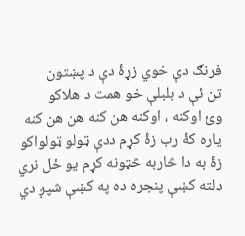فرنګ دې خوي زړۀ دې د پښتون
تن ئې د بلبلې خو همت د هلاکو
وئ اوکنه ، اوکنه هن کنه هن هن کنه
ياره کۀ رب زۀ کړم ددې ټولو ټولواکو
زۀ به دا څاربه څټونه کړم يو ځل نري
دلته کښې پنجره ده په کښې شپږ دي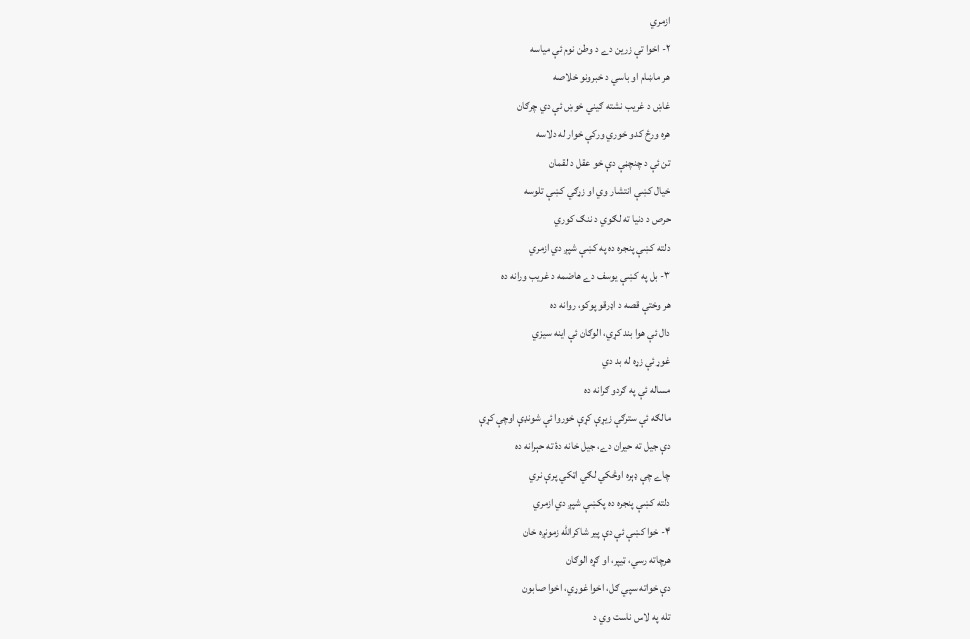ازمري
۲- اخوا تې زرين دے د وطن نوم ئې مياسه
هر ماښام او باسي د خبرونو خلاصه
غاښ د غريب نشته ګيني خوښ ئې دي چرګان
هره ورځ کدو خوري ورکې خوار له دلاسه
تن ئې د چنچڼې دې خو عقل د لقمان
خيال کښې انتشار وي او زړګي کښې تلوسه
حرص د دنيا ته لګوي د ننګ کوري
دلته کښې پنجره ده په کښې شپږ دي ازمري
۳- بل په کښې يوسف دے هاضمه د غريب ورانه ده
هر وختې قصه د اډرقو پوکو، روانه ده
دال ئې هوا بند کړي، الوګان ئې اينه سيزي
غوړ ئې زړه له بد دي
مساله ئې په ګردو ګرانه ده
مالګه ئې سترګې زيړې کړې خوروا ئې شونډې اوچې کړې
دې جيل ته حيران دے، جيل خانه دۀ ته حېرانه ده
چاے چې ډېره اوڅکي لګي اټکي پرې نري
دلته کښې پنجره ده پکښې شپږ دي ازمري
۴- خوا کښې ئې دې پير شاکرالله زمونږه خان
هرچاته رسي، ټيپر، او ګړه الوګان
دې خواته سپي ګل، اخوا غوړي، اخوا صابون
تله په لاس ناست وي د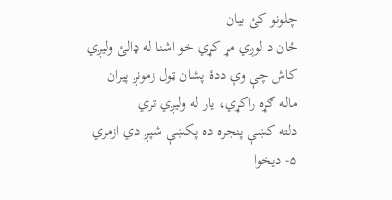چلونو کئ بيان
ځان د لوږي مړ کړي خو اشنا له ډالئ وليږي
کاش چې وې ددۀ پشان ټول زمونږ پيران
ماله ګړه راکړي، يار له وليږي تري
دلته کښې پنجره ده پکښې شپږ دي ازمري
۵- ديخوا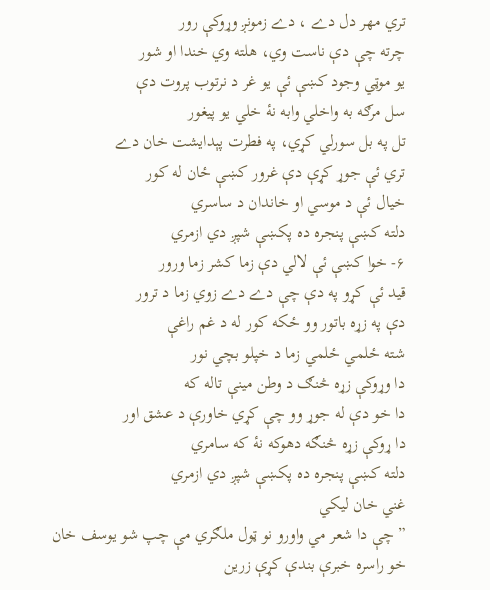تري مهر دل دے ، دے زمونږ وړوکې رور
چرته چې دې ناست وي، هلته وي خندا او شور
يو موټي وجود کښې ئې يو غر د نرتوب پروت دې
سل مرګه به واخلي وابه نۀ خلي يو پيغور
تل په بل سورلي کړي، په فطرت پېدايشت خان دے
تري ئې جوړ کړې دې غرور کښې ځان له کور
خيال ئې د موسي او خاندان د ساسري
دلته کښې پنجره ده پکښې شپږ دي ازمري
۶- خوا کښې ئې لالي دې زما کشر زما ورور
قيد ئې کړو په دې چې دے دے زوي زما د ترور
دې په زړه باتور وو ځکه کور له د غم راغې
شته ځلمي ځلمي زما د خپلو بچي نور
دا وړوکې زړه څنګ د وطن مينې تاله که
دا خو دې له جوړ وو چې کړي خاورې د عشق اور
دا ړوکې زړه څنګه دهوکه نۀ که سامري
دلته کښې پنجره ده پکښې شپږ دي ازمري
غني خان ليکي
” چې دا شعر مي واورو نو ټول ملګري مې چپ شو يوسف خان خو راسره خبرې بندې کړې زرين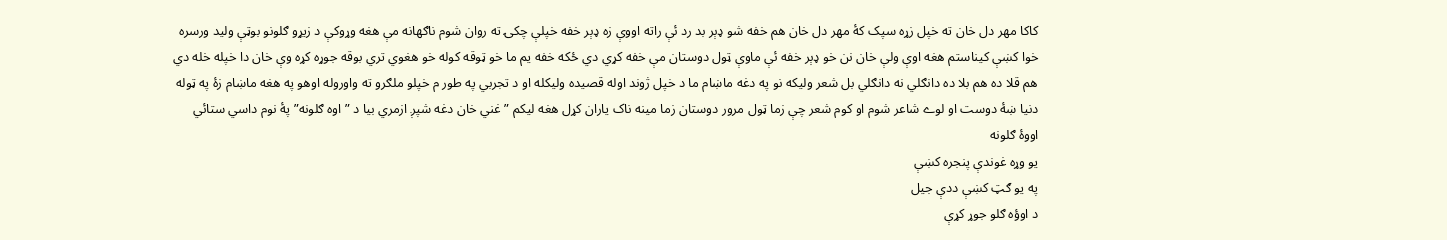کاکا مهر دل خان ته خپل زړه سپک کۀ مهر دل خان هم خفه شو ډېر بد رد ئې راته اووې زه ډېر خفه خپلې چکۍ ته روان شوم ناګهانه مې هغه وړوکې د زيړو ګلونو بوټې وليد ورسره خوا کښې کيناستم هغه اوې ولې خان نن خو ډېر خفه ئې ماوې ټول دوستان مې خفه کړي دي ځکه خفه يم ما خو ټوقه کوله خو هغوي تري بوقه جوړه کړه وې خان دا خپله خله دي هم قلا ده هم بلا ده دانګلي نه دانګلي بل شعر وليکه نو په دغه ماښام ما د خپل ژوند اوله قصيده وليکله او د تجربي په طور م خپلو ملګرو ته واوروله اوهو په هغه ماښام زۀ په ټوله دنيا ښۀ دوست او لوے شاعر شوم او کوم شعر چې زما ټول مرور دوستان زما مينه ناک ياران کړل هغه ليکم ” غني خان دغه شپږ ازمري بيا د ” اوه ګلونه” پۀ نوم داسي ستائي
اووۀ ګلونه
يو وړه غوندې پنجره کښې
په يو ګټ کښې ددې جيل
د اوؤه ګلو جوړ کړې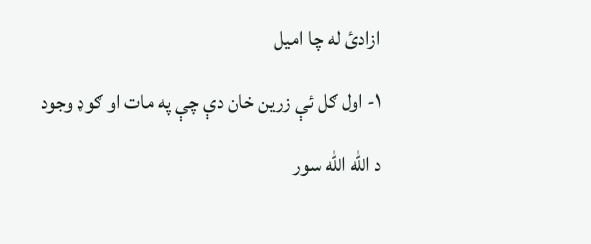ازادئ له چا اميل
۱- اول ګل ئې زرين خان دې چې په مات او ګوډ وجود
د الله الله سور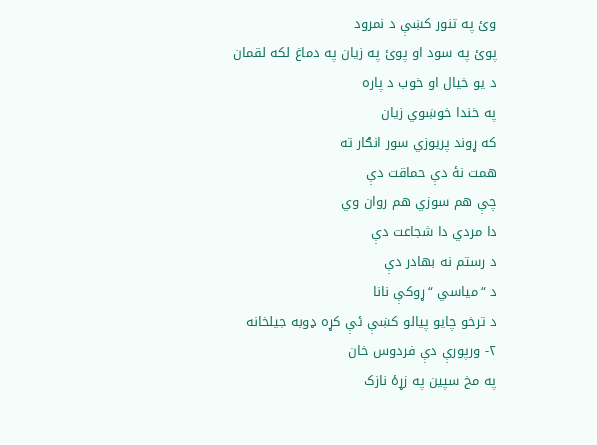وئ په تنور کښې د نمرود
پوئ په سود او پوئ په زيان په دماغ لکه لقمان
د يو خيال او خوب د پاره
په خندا خوښوي زيان
که ړوند پريوزي سور انګار ته
همت نۀ دې حماقت دې
چې هم سوزي هم روان وي
دا مردي دا شجاعت دې
د رستم نه بهادر دې
د “مياسي “ړوکې نانا
د ترخو چايو پيالو کښې ئې کړه ډوبه جيلخانه
۲- ورپورې دې فردوس خان
په مخ سپين په زړۀ نازک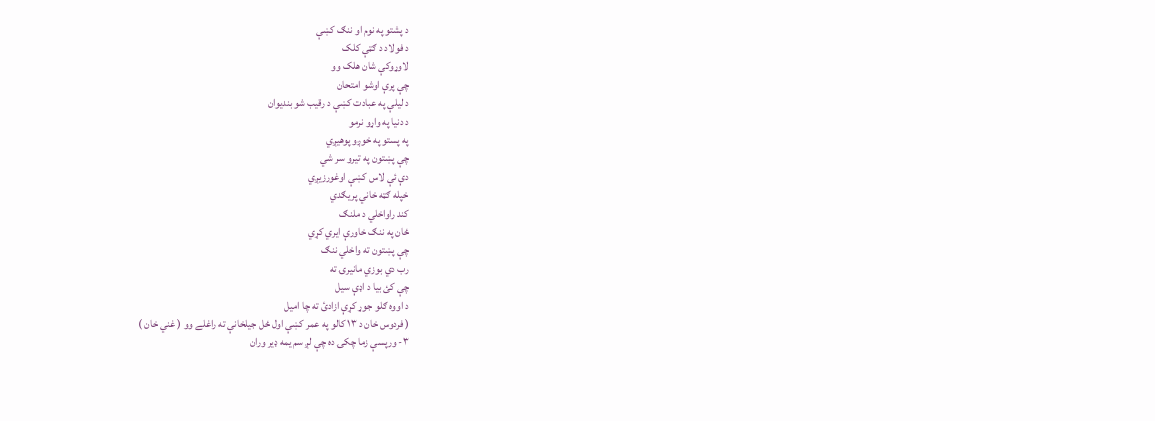د پشتو په نوم او ننګ کښې
د فولاد د ګټې کلک
لاوړوکې شان هلک وو
چې پرې اوشو امتحان
د ليلې په عبادت کښې د رقيب شو بنديوان
د دنيا په واړو نرمو
په پستو په خوږو پوهيږي
چې پښتون په تيرو سر شي
دې ئې لاس کښې اوغورزيږي
خپله ګټه خاني پريګدي
کند راواخلي د ملنګ
ځان په ننګ خاورې ايري کړي
چې پښتون ته واخلي ننګ
رب دي بوزي مانيرۍ ته
چې کئ بيا د اډې سيل
د اووه ګلو جوړ کړې ازادئ ته چا اميل
( فردوس خان د ۱۳ کالو په عمر کښې اول ځل جيلخانې ته راغلے وو ( غني خان )
۳- ورپسې زما چکۍ ده چې لږ سم يمه ډير وران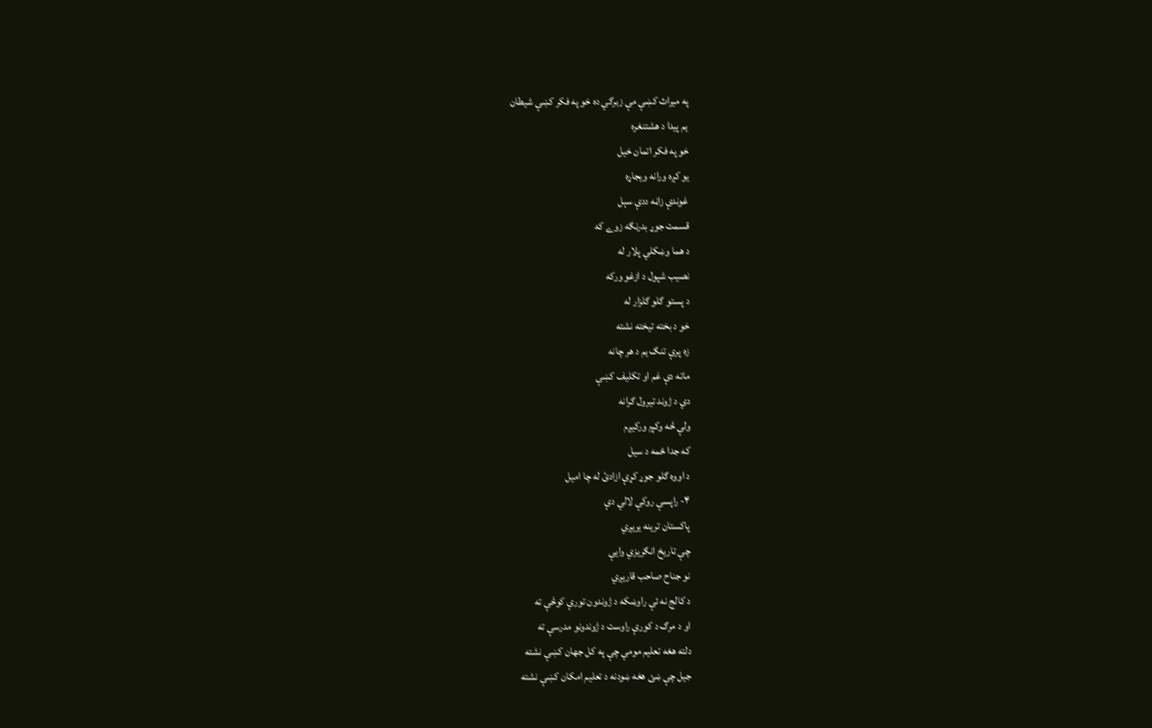په ميراث کښې مې زبرګي ده خو په فکر کښې شيطان
يم پيدا د هشتنغره
خو په فکر اتمان خيل
يو کږه ورانه ويجاړه
غوندې زاڼه ددې سېل
قسمت جوړ بدرنګه زوے که
د هما وښکلي پلار له
نصيب شپول د ازغو ورکه
د پستو ګلو ګلزار له
خو د بخته تيخته نشته
زه پرې تنګ يم د هر چانه
ماته دې غم او تکليف کښې
دي د ژوند تيرول ګرانه
ولې څه وکړم ورکيږم
که جدا ځمه د سيل
د اووه ګلو جوړ کړې ازادئ له چا اميل
۴- راپسې روکې لالي دې
پاکستان ترينه يريږي
چې تاريخ انګريزي وايې
نو جناح صاحب قاريږي
د کالج نه ئې راوښکه د ژوندون تورې کوڅې ته
او د مرګ د کورې راوست د ژوندونو مدرسې ته
دلته هغه تعليم مومي چې په کل جهان کښې نشته
جيل چې ښئ هغه ښودنه د تعليم امکان کښې نشته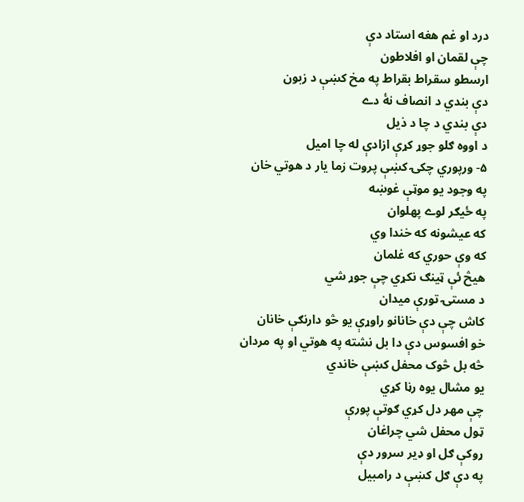درد او غم هغه استاد دې
چې لقمان او افلاطون
ارسطو سقراط بقراط په مخ کښې د زبون
دې بندي د انصاف نۀ دے
دې بندي د چا د ذيل
د اووه ګلو جوړ کړې ازادې له چا اميل
۵- ورپوري چکۍ کښې پروت زما يار د هوتي خان
په وجود يو موټې غوښه
په ځيګر لوے پهلوان
که عيشونه که خندا وي
که وې حوري که غلمان
هيڅ ئې ټينګ نکړي چې جوړ شي
د مستۍ تورې ميدان
کاش چې دې خانانو راوړې يو څو دارنګې خانان
خو افسوس دې دا بل نشته په هوتي او په مردان
څه بل څوک محفل کښې خاندي
يو مشال يوه رڼا کړي
چې مهر دل کړي ګوتې پورې
ټول محفل شي چراغان
ړوکې ګل او ډير سرور دې
په دې ګل کښې د رامبيل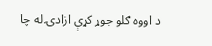د اووه ګلو جوړ کړې ازادۍ له چا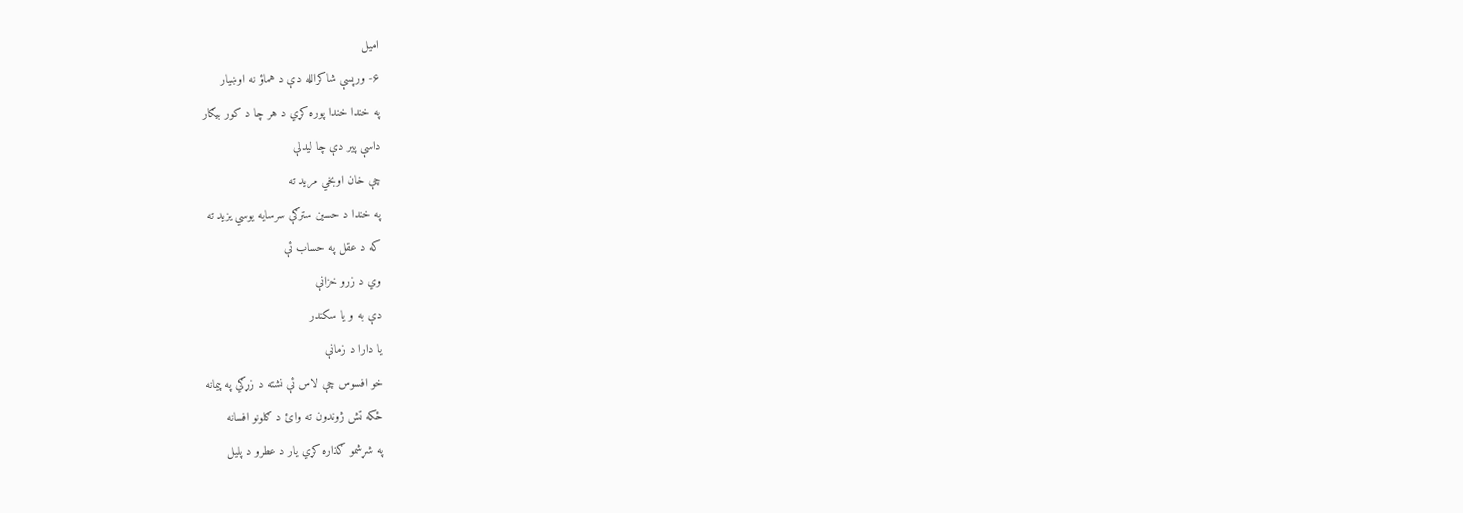اميل
۶- ورپسې شاکرالله دې د هماؤ نه اوښيار
په خندا خندا پوره کړي د هر چا د کور بيګار
داسې پير دې چا ليدلې
چې خان اوبخي مريد ته
په خندا د حسين سترګې سرسايه يوسي يزيد ته
که د عقل په حساب ئې
وي د زرو خزانې
دې به و يا سکندر
يا دارا د زمانې
خو افسوس چې لاس ئې نشته د زړګي په پيمانه
ځکه تش ژوندون ته وائ د ګلونو افسانه
په شړشمو ګذاره کړي يار د عطرو د پليل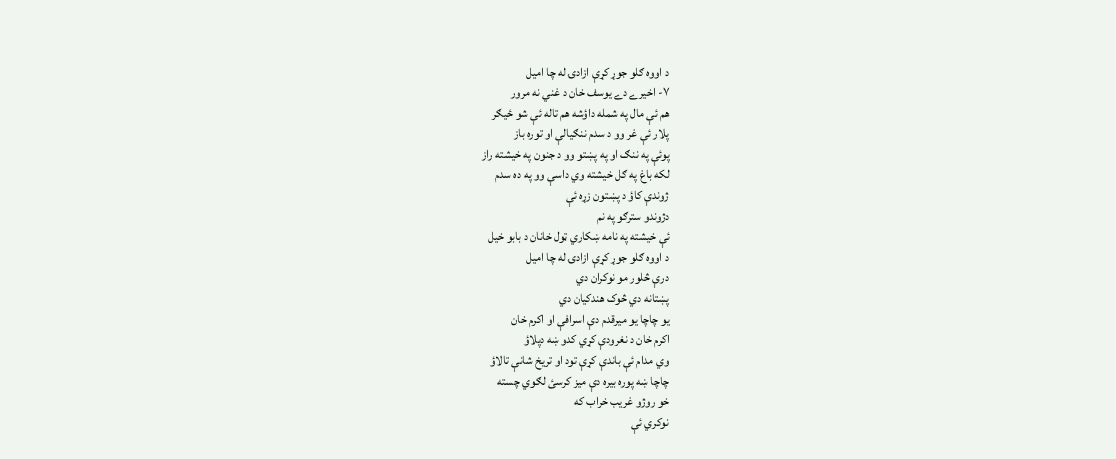د اووه ګلو جوړ کړې ازادۍ له چا اميل
۷- اخيرے دے يوسف خان د غني نه مرور
هم ئې مال په شمله داؤشه هم تاله ئې شو ځيګر
پلار ئې غر وو د سدم ننګيالې او توره باز
پوئې په ننګ او په پښتو وو د جنون په خيشته راز
لکه باغ په ګل خيشته وي داسې وو په ده سدم
ژوندې کاؤ د پښتون زړه ئې
دژوندو سترګو په نم
ئې خيشته په نامه ښکاري ټول خانان د بابو خيل
د اووه ګلو جوړ کړې ازادۍ له چا اميل
درې څلور مو نوکران دي
پښتانه دي څوک هندکيان دي
يو چاچا يو ميرقدم دې اسرافې او اکرم خان
اکرم خان د نغرودې کړي کدو ښه دپلاؤ
وي مدام ئې باندې کړې تود او تريخ شانې تالاؤ
چاچا ښه پوره بيره دې ميز کرسئ لګوي چسته
خو روژو غريب خراب که
نوکري ئې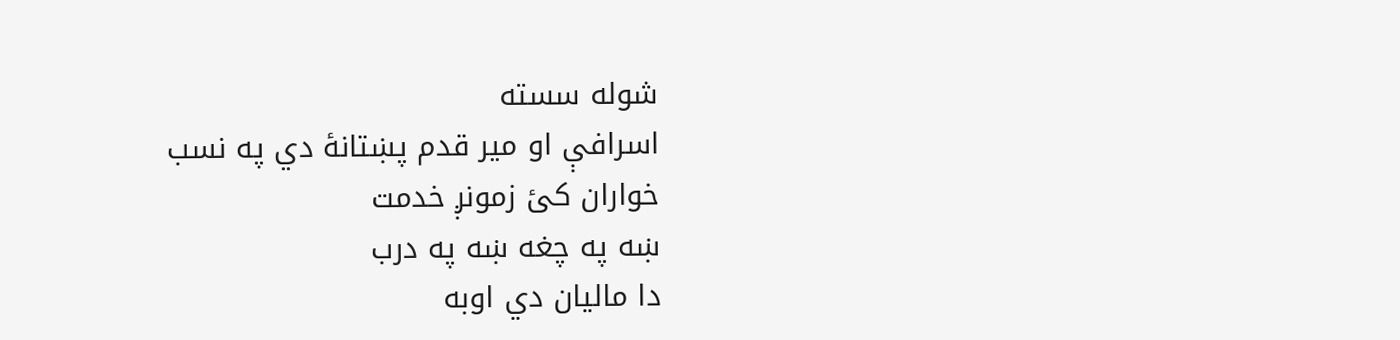شوله سسته
اسرافې او مير قدم پښتانۀ دي په نسب
خواران کئ زمونږ خدمت
ښه په چغه ښه په درب
دا ماليان دي اوبه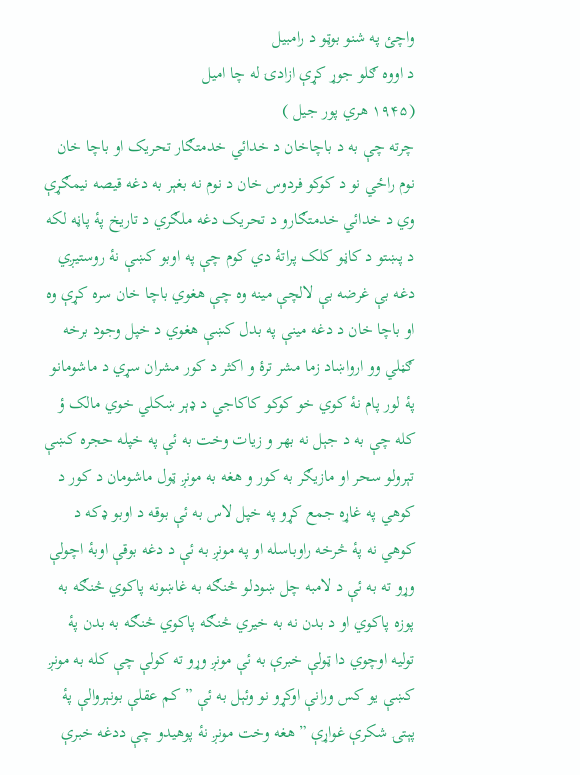واچئ په شنو بوټو د رامبيل
د اووه ګلو جوړ کړې ازادۍ له چا اميل
(۱۹۴۵ هري پور جيل )
چرته چې به د باچاخان د خدائي خدمتګار تحريک او باچا خان نوم راځي نو د کوکو فردوس خان د نوم نه بغېر به دغه قيصه نيمګړې وي د خدائي خدمتګارو د تحريک دغه ملګري د تاريخ پۀ پاڼه لکه د پښتو د کاڼو کلک پراتۀ دي کوم چې په اوبو کښې نۀ روستيږي دغه بې غرضه بې لالچې مينه وه چې هغوي باچا خان سره کړې وه او باچا خان د دغه مينې په بدل کښې هغوي د خپل وجود برخه ګڼلي وو ارواښاد زما مشر ترۀ و اکثر د کور مشران سړي د ماشومانو پۀ لور پام نۀ کوي خو کوکو کاکاجي د ډېر ښکلي خوي مالک ؤ کله چې به د جېل نه بهر و زيات وخت به ئې په خپله حجره کښې تېرولو سحر او مازيګر به کور و هغه به مونږ ټول ماشومان د کور د کوهي په غاړه جمع کړو په خپل لاس به ئې بوقه د اوبو ډکه د کوهي نه پۀ څرخه راوباسله او په مونږ به ئې د دغه بوقې اوبۀ اچولې وړو ته به ئې د لامبه چل ښودلو څنګه به غاښونه پاکوي څنګه به پوزه پاکوي او د بدن نه به خيري څنګه پاکوي څنګه به بدن پۀ توليه اوچوي دا ټولې خبرې به ئې مونږ وړو ته کولې چې کله به مونږ کښې يو کس ورانې اوکړو نو وئېل به ئې ”کم عقلې بونېروالې پۀ پېتۍ شکرې غواړې ” هغه وخت مونږ نۀ پوهيدو چې ددغه خبرې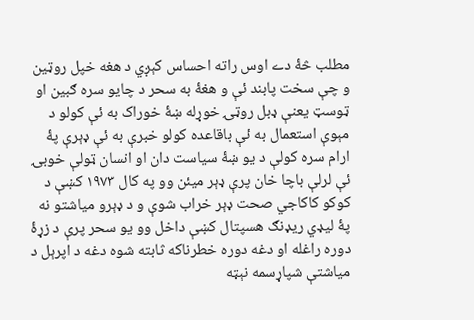مطلب څۀ دے اوس راته احساس کېږي د هغه خپل روټين و چې سخت پابند ئې و هغۀ به سحر د چايو سره ګبين او ټوسټ يعنې ډبل روټۍ خوړله ښۀ خوراک به ئې کولو د مېوې استعمال به ئې باقاعده کولو خبرې به ئې ډېرې پۀ ارام سره کولې د يو ښۀ سياست دان او انسان ټولې خوبۍ ئې لرلې باچا خان پرې ډېر ميئن وو په کال ۱۹۷۳ کښې د کوکو کاکاجي صحت ډېر خراب شوې و د ډېرو مياشتو نه پۀ ليډي ريډنګ هسپتال کښې داخل وو يو سحر پرې د زړۀ دوره راغله او دغه دوره خطرناکه ثابته شوه دغه د اپرېل د مياشتې شپاړسمه نېټه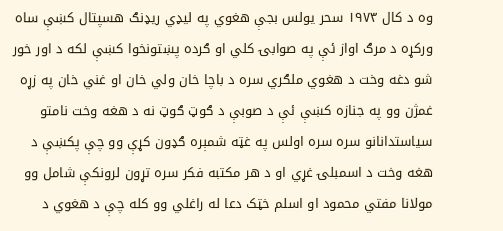وه د کال ۱۹۷۳ سحر يولس بجې هغوي په ليډي ريډنګ هسپتال کښې ساه ورکړه د مرګ اواز ئې په صوابۍ کلي او ګرده پښتونخوا کښې لکه د اور خور شو دغه وخت د هغوي ملګري سره د باچا خان ولي خان او غني خان په زړه غمژن وو په جنازه کښې ئې د صوبې د ګوټ ګوټ نه د هغه وخت نامتو سياستدانانو سره سره اولس په غټه شمېره ګډون کړې وو چې پکښې د هغه وخت د اسمبلۍ غړي او د هر مکتبه فکر سره تړون لرونکې شامل وو مولانا مفتي محمود او اسلم خټک دعا له راغلي وو کله چې د هغوي د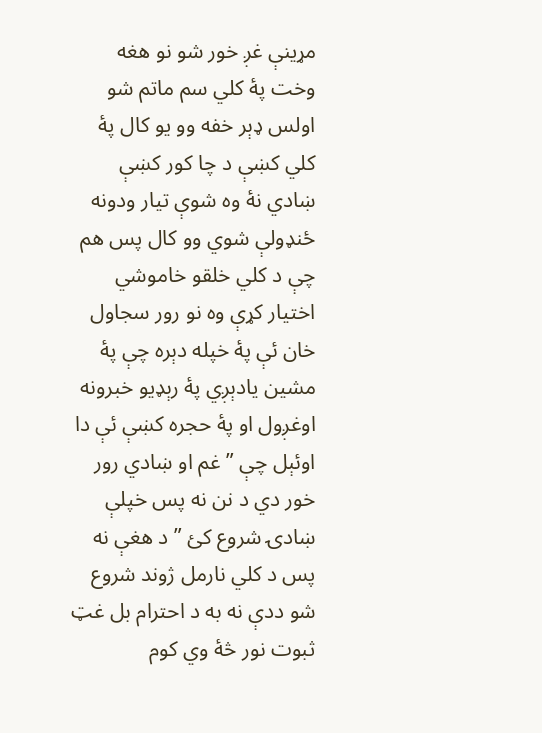مړينې غږ خور شو نو هغه وخت پۀ کلي سم ماتم شو اولس ډېر خفه وو يو کال پۀ کلي کښې د چا کور کښې ښادي نۀ وه شوې تيار ودونه ځنډولې شوي وو کال پس هم چې د کلي خلقو خاموشي اختيار کړې وه نو رور سجاول خان ئې پۀ خپله دېره چې پۀ مشين يادېږي پۀ رېډيو خبرونه اوغږول او پۀ حجره کښې ئې دا اوئېل چې ” غم او ښادي رور خور دي د نن نه پس خپلې ښادۍ شروع کئ ” د هغې نه پس د کلي نارمل ژوند شروع شو ددې نه به د احترام بل غټ ثبوت نور څۀ وي کوم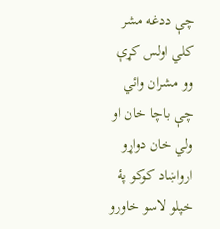چې ددغه مشر کلي اولس کړې وو مشران وائي چې باچا خان او ولي خان دواړو ارواښاد کوکو پۀ خپلو لاسو خاورو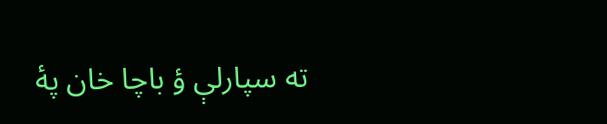ته سپارلې ؤ باچا خان پۀ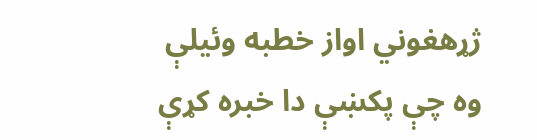ژړهغوني اواز خطبه وئيلې وه چې پکښې دا خبره کړې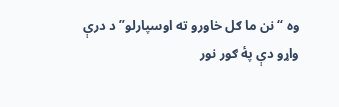وه “نن ما ګل خاورو ته اوسپارلو” د درې واړو دې پۀ ګور نور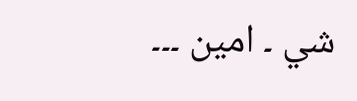شي ۔ امين ۔۔۔